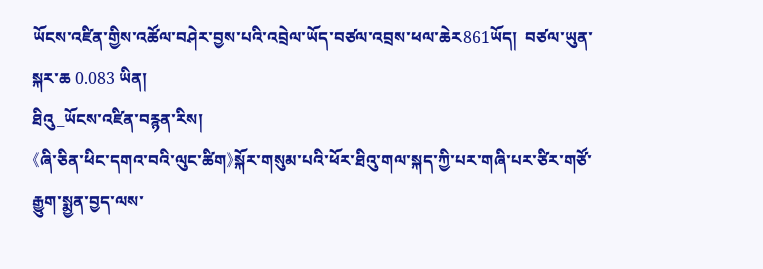ཡོངས་འཛིན་གྱིས་འཚོལ་བཤེར་བྱས་པའི་འབྲེལ་ཡོད་བཙལ་འབྲས་ཕལ་ཆེར861ཡོད།  བཙལ་ཡུན་སྐར་ཆ 0.083 ཡིན།
ཐིའུ_ཡོངས་འཛིན་བརྙན་རིས།
《ཞི་ཅིན་ཕིང་དགའ་བའི་ལུང་ཚིག》སྐོར་གསུམ་པའི་ཕོར་ཐིའུ་གལ་སྐད་ཀྱི་པར་གཞི་པར་ཙིར་གཙོ་རྒྱུག་སྨྱན་བྱད་ལས་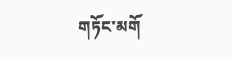གཏོང་མགོ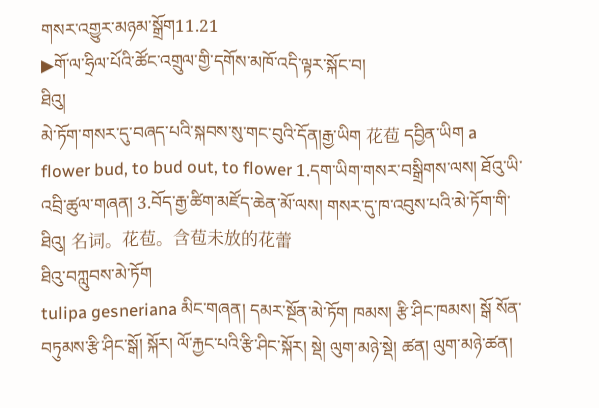གསར་འགྱུར་མཉམ་སྒྲོག11.21
▶གོ་ལ་ཧྲིལ་པོའི་ཚོང་འགྲུལ་གྱི་དགོས་མཁོ་འདི་ལྟར་སྐོང་བ།
ཐིའུ།
མེ་ཏོག་གསར་དུ་བཞད་པའི་སྐབས་སུ་གང་བུའི་དོན།རྒྱ་ཡིག 花苞 དབྱིན་ཡིག a flower bud, to bud out, to flower 1.དག་ཡིག་གསར་བསྒྲིགས་ལས། ཐོའུ་ཡི་འབྲི་ཚུལ་གཞན། 3.བོད་རྒྱ་ཚིག་མཛོད་ཆེན་མོ་ལས། གསར་དུ་ཁ་འབུས་པའི་མེ་ཏོག་གི་ཐིའུ། 名词。花苞。含苞未放的花蕾
ཐིའུ་བཀླུབས་མེ་ཏོག
tulipa gesneriana མིང་གཞན། དམར་སྔོན་མེ་ཏོག ཁམས། རྩི་ཤིང་ཁམས། སྒོ སོན་བཏུམས་རྩི་ཤིང་སྒོ། སྐོར། ལོ་རྐྱང་པའི་རྩི་ཤིང་སྐོར། སྡེ། ལུག་མཉེ་སྡེ། ཚན། ལུག་མཉེ་ཚན།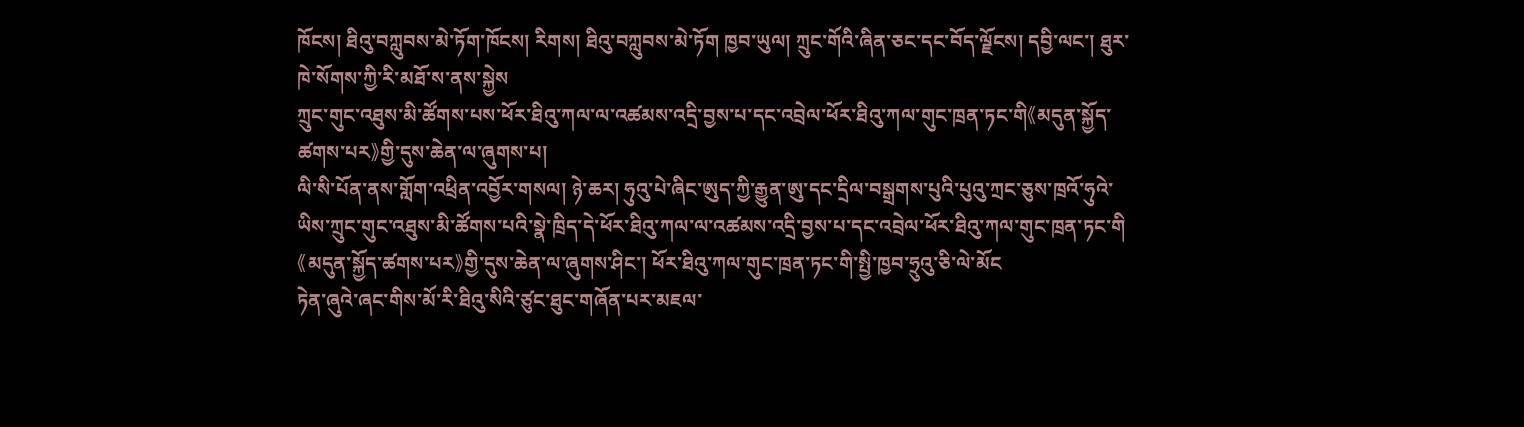ཁོངས། ཐིའུ་བཀླུབས་མེ་ཏོག་ཁོངས། རིགས། ཐིའུ་བཀླུབས་མེ་ཏོག ཁྱབ་ཡུལ། ཀྲུང་གོའི་ཞིན་ཅང་དང་བོད་ལྗོངས། དབྱི་ལང་། ཐུར་ཁེ་སོགས་ཀྱི་རི་མཐོ་ས་ནས་སྐྱེས
ཀྲུང་གུང་འཐུས་མི་ཚོགས་པས་ཕོར་ཐིའུ་ཀལ་ལ་འཚམས་འདྲི་བྱས་པ་དང་འབྲེལ་ཕོར་ཐིའུ་ཀལ་གུང་ཁྲན་ཏང་གི《མདུན་སྐྱོད་ཚགས་པར》གྱི་དུས་ཆེན་ལ་ཞུགས་པ།
ལི་སི་པོན་ནས་གློག་འཕྲིན་འབྱོར་གསལ། ཉེ་ཆར། ཧུའུ་པེ་ཞིང་ཨུད་ཀྱི་རྒྱུན་ཨུ་དང་དྲིལ་བསྒྲགས་པུའི་པུའུ་ཀྲང་ཅུས་ཁྲའོ་ཧུའེ་ཡིས་ཀྲུང་གུང་འཐུས་མི་ཚོགས་པའི་སྣེ་ཁྲིད་དེ་ཕོར་ཐིའུ་ཀལ་ལ་འཚམས་འདྲི་བྱས་པ་དང་འབྲེལ་ཕོར་ཐིའུ་ཀལ་གུང་ཁྲན་ཏང་གི《མདུན་སྐྱོད་ཚགས་པར》གྱི་དུས་ཆེན་ལ་ཞུགས་ཤིང་། ཕོར་ཐིའུ་ཀལ་གུང་ཁྲན་ཏང་གི་སྤྱི་ཁྱབ་ཧྲུའུ་ཅི་ལེ་མོང
ཏེན་ཞུའེ་ཞང་གིས་མོ་རི་ཐིའུ་སིའི་ཙུང་ཐུང་གཞོན་པར་མཇལ་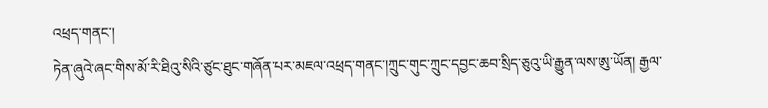འཕྲད་གནང་།
ཏེན་ཞུའེ་ཞང་གིས་མོ་རི་ཐིའུ་སིའི་ཙུང་ཐུང་གཞོན་པར་མཇལ་འཕྲད་གནང་།ཀྲུང་གུང་ཀྲུང་དབྱང་ཆབ་སྲིད་ཅུའུ་ཡི་རྒྱུན་ལས་ཨུ་ཡོན། རྒྱལ་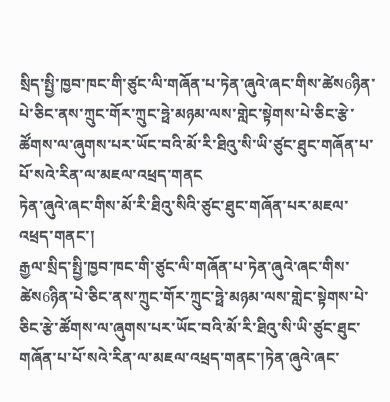སྲིད་སྤྱི་ཁྱབ་ཁང་གི་ཙུང་ལི་གཞོན་པ་ཏེན་ཞུའེ་ཞང་གིས་ཚེས6ཉིན་པེ་ཅིང་ནས་ཀྲུང་གོར་ཀྲུང་ཧྥེ་མཉམ་ལས་གླེང་སྟེགས་པེ་ཅིང་རྩེ་ཚོགས་ལ་ཞུགས་པར་ཡོང་བའི་མོ་རི་ཐིའུ་སི་ཡི་ཙུང་ཐུང་གཞོན་པ་པོ་སའེ་རིན་ལ་མཇལ་འཕྲད་གནང
ཏེན་ཞུའེ་ཞང་གིས་མོ་རི་ཐིའུ་སིའི་ཙུང་ཐུང་གཞོན་པར་མཇལ་འཕྲད་གནང་།
རྒྱལ་སྲིད་སྤྱི་ཁྱབ་ཁང་གི་ཙུང་ལི་གཞོན་པ་ཏེན་ཞུའེ་ཞང་གིས་ཚེས6ཉིན་པེ་ཅིང་ནས་ཀྲུང་གོར་ཀྲུང་ཧྥེ་མཉམ་ལས་གླེང་སྟེགས་པེ་ཅིང་རྩེ་ཚོགས་ལ་ཞུགས་པར་ཡོང་བའི་མོ་རི་ཐིའུ་སི་ཡི་ཙུང་ཐུང་གཞོན་པ་པོ་སའེ་རིན་ལ་མཇལ་འཕྲད་གནང་།ཏེན་ཞུའེ་ཞང་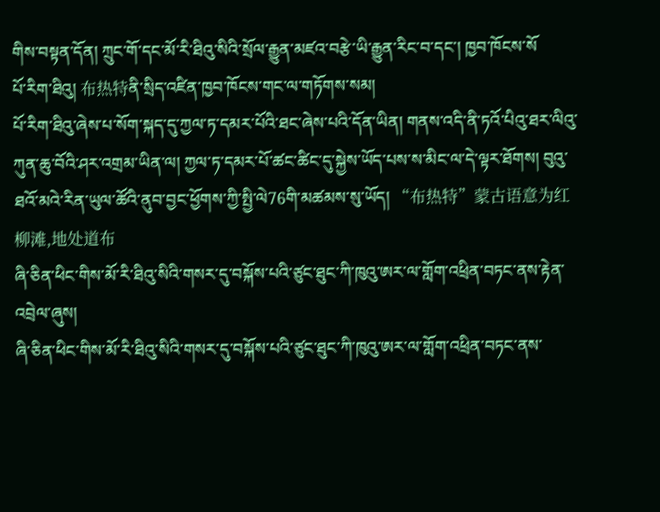གིས་བསྟན་དོན། ཀྲུང་གོ་དང་མོ་རི་ཐིའུ་སིའི་སྲོལ་རྒྱུན་མཛའ་བརྩེ་ཡི་རྒྱུན་རིང་བ་དང་། ཁྱབ་ཁོངས་སོ
པོ་རིག་ཐིའུ། 布热特ནི་སྲིད་འཛིན་ཁྱབ་ཁོངས་གང་ལ་གཏོགས་སམ།
པོ་རིག་ཐིའུ་ཞེས་པ་སོག་སྐད་དུ་ཀྱལ་ཏ་དམར་པོའི་ཐང་ཞེས་པའི་དོན་ཡིན། གནས་འདི་ནི་ཏའོ་པིའུ་ཐར་ལིའུ་ཀུན་ཆུ་བོའི་ཤར་འགྲམ་ཡིན་ལ། ཀྱལ་ཏ་དམར་པོ་ཚང་ཚིང་དུ་སྐྱེས་ཡོད་པས་ས་མིང་ལ་དེ་ལྟར་ཐོགས། བུའུ་ཐའོ་མའེ་རིན་ཡུལ་ཚོའི་ནུབ་བྱང་ཕྱོགས་ཀྱི་སྤྱི་ལེ76གི་མཚམས་སུ་ཡོད། “布热特”蒙古语意为红柳滩,地处道布
ཞི་ཅིན་ཕིང་གིས་མོ་རི་ཐིའུ་སིའི་གསར་དུ་བསྐོས་པའི་ཙུང་ཐུང་ཀི་ཁུའུ་ཨར་ལ་གློག་འཕྲིན་བཏང་ནས་རྟེན་འབྲེལ་ཞུས།
ཞི་ཅིན་ཕིང་གིས་མོ་རི་ཐིའུ་སིའི་གསར་དུ་བསྐོས་པའི་ཙུང་ཐུང་ཀི་ཁུའུ་ཨར་ལ་གློག་འཕྲིན་བཏང་ནས་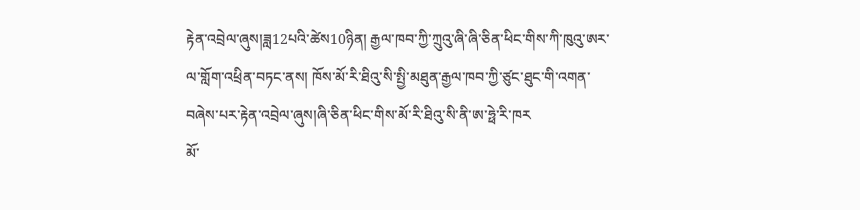རྟེན་འབྲེལ་ཞུས།ཟླ12པའི་ཚེས10ཉིན། རྒྱལ་ཁབ་ཀྱི་ཀྲུའུ་ཞི་ཞི་ཅིན་ཕིང་གིས་ཀི་ཁུའུ་ཨར་ལ་གློག་འཕྲིན་བཏང་ནས། ཁོས་མོ་རི་ཐིའུ་སི་སྤྱི་མཐུན་རྒྱལ་ཁབ་ཀྱི་ཙུང་ཐུང་གི་འགན་བཞེས་པར་རྟེན་འབྲེལ་ཞུས།ཞི་ཅིན་ཕིང་གིས་མོ་རི་ཐིའུ་སི་ནི་ཨ་ཧྥེ་རི་ཁར
མོ་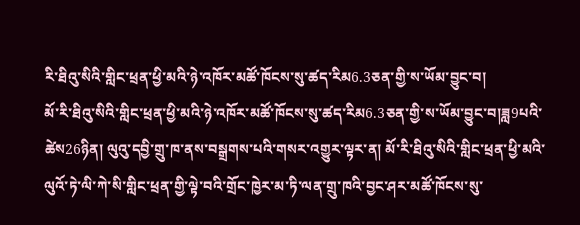རི་ཐིའུ་སིའི་གླིང་ཕྲན་ཕྱི་མའི་ཉེ་འཁོར་མཚོ་ཁོངས་སུ་ཚད་རིམ6.3ཅན་གྱི་ས་ཡོམ་བྱུང་བ།
མོ་རི་ཐིའུ་སིའི་གླིང་ཕྲན་ཕྱི་མའི་ཉེ་འཁོར་མཚོ་ཁོངས་སུ་ཚད་རིམ6.3ཅན་གྱི་ས་ཡོམ་བྱུང་བ།ཟླ9པའི་ཚེས26ཉིན། ལུའུ་དབྱི་གྲུ་ཁ་ནས་བསྒྲགས་པའི་གསར་འགྱུར་ལྟར་ན། མོ་རི་ཐིའུ་སིའི་གླིང་ཕྲན་ཕྱི་མའི་ལུའོ་ཏེ་ལི་ཀེ་སི་གླིང་ཕྲན་གྱི་ལྟེ་བའི་གྲོང་ཁྱེར་མ་ཏི་ལན་གྲུ་ཁའི་བྱང་ཤར་མཚོ་ཁོངས་སུ་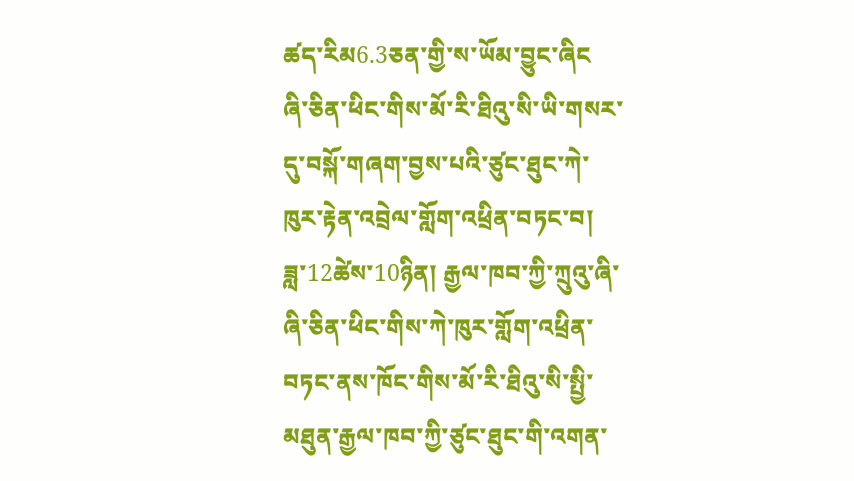ཚད་རིམ6.3ཅན་གྱི་ས་ཡོམ་བྱུང་ཞིང
ཞི་ཅིན་ཕིང་གིས་མོ་རི་ཐིའུ་སི་ཡི་གསར་དུ་བསྐོ་གཞག་བྱས་པའི་ཙུང་ཐུང་ཀེ་ཁུར་རྟེན་འབྲེལ་གློག་འཕྲིན་བཏང་བ།
ཟླ་12ཚེས་10ཉིན། རྒྱལ་ཁབ་ཀྱི་ཀྲུའུ་ཞི་ཞི་ཅིན་ཕིང་གིས་ཀེ་ཁུར་གློག་འཕྲིན་བཏང་ནས་ཁོང་གིས་མོ་རི་ཐིའུ་སི་སྤྱི་མཐུན་རྒྱལ་ཁབ་ཀྱི་ཙུང་ཐུང་གི་འགན་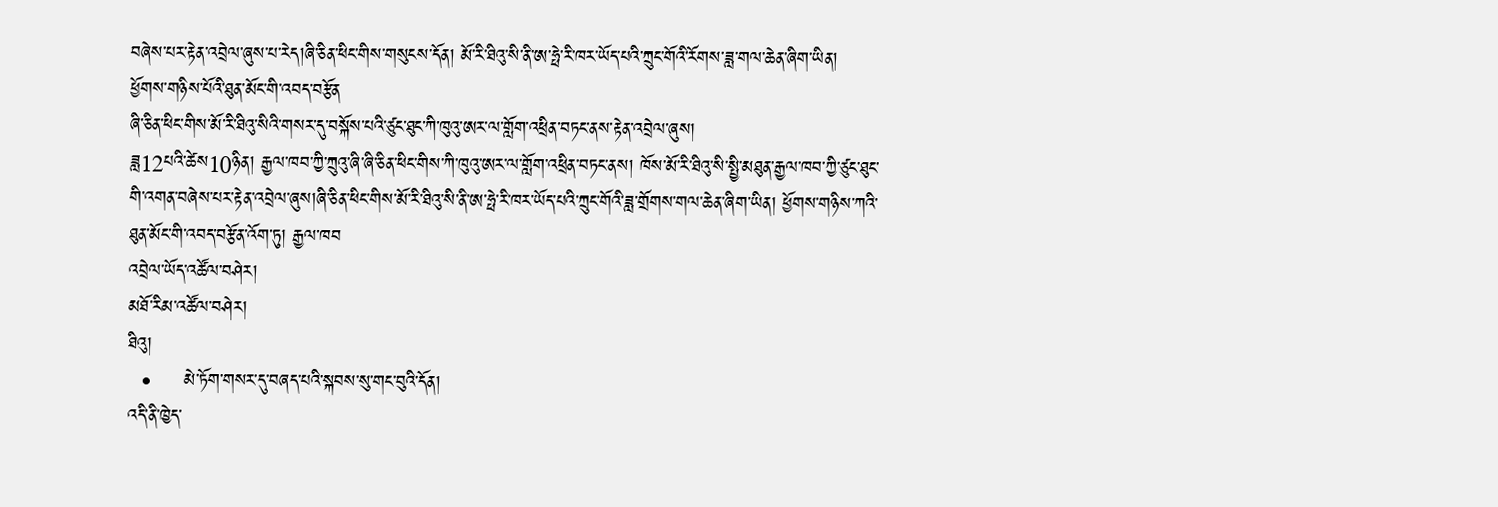བཞེས་པར་རྟེན་འབྲེལ་ཞུས་པ་རེད།ཞི་ཅིན་ཕིང་གིས་གསུངས་དོན། མོ་རི་ཐིའུ་སི་ནི་ཨ་ཧྥེ་རི་ཁར་ཡོད་པའི་ཀྲུང་གོའི་རོགས་ཟླ་གལ་ཆེན་ཞིག་ཡིན། ཕྱོགས་གཉིས་པོའི་ཐུན་མོང་གི་འབད་བརྩོན
ཞི་ཅིན་ཕིང་གིས་མོ་རི་ཐིའུ་སིའི་གསར་དུ་བསྐོས་པའི་ཙུང་ཐུང་ཀི་ཁུའུ་ཨར་ལ་གློག་འཕྲིན་བཏང་ནས་རྟེན་འབྲེལ་ཞུས།
ཟླ12པའི་ཚེས10ཉིན། རྒྱལ་ཁབ་ཀྱི་ཀྲུའུ་ཞི་ཞི་ཅིན་ཕིང་གིས་ཀི་ཁུའུ་ཨར་ལ་གློག་འཕྲིན་བཏང་ནས། ཁོས་མོ་རི་ཐིའུ་སི་སྤྱི་མཐུན་རྒྱལ་ཁབ་ཀྱི་ཙུང་ཐུང་གི་འགན་བཞེས་པར་རྟེན་འབྲེལ་ཞུས།ཞི་ཅིན་ཕིང་གིས་མོ་རི་ཐིའུ་སི་ནི་ཨ་ཧྥེ་རི་ཁར་ཡོད་པའི་ཀྲུང་གོའི་ཟླ་གྲོགས་གལ་ཆེན་ཞིག་ཡིན། ཕྱོགས་གཉིས་ཀའི་ཐུན་མོང་གི་འབད་བརྩོན་འོག་ཏུ། རྒྱལ་ཁབ
འབྲེལ་ཡོད་འཚོལ་བཤེར།
མཐོ་རིམ་འཚོལ་བཤེར།
ཐིའུ།
  •     མེ་ཏོག་གསར་དུ་བཞད་པའི་སྐབས་སུ་གང་བུའི་དོན།
འདི་ནི་ཁྱེད་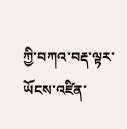ཀྱི་བཀའ་བརྡ་ལྟར་ཡོངས་འཛིན་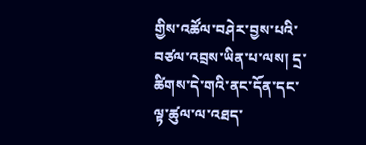གྱིས་འཚོལ་བཤེར་བྱས་པའི་བཙལ་འབྲས་ཡིན་པ་ལས། དྲ་ཚིགས་དེ་གའི་ནང་དོན་དང་ལྟ་ཚུལ་ལ་འཐད་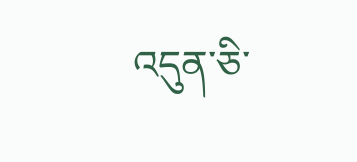འདུན་ཅི་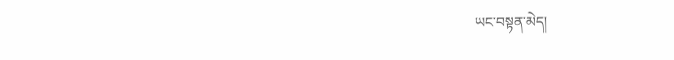ཡང་བསྟན་མེད།